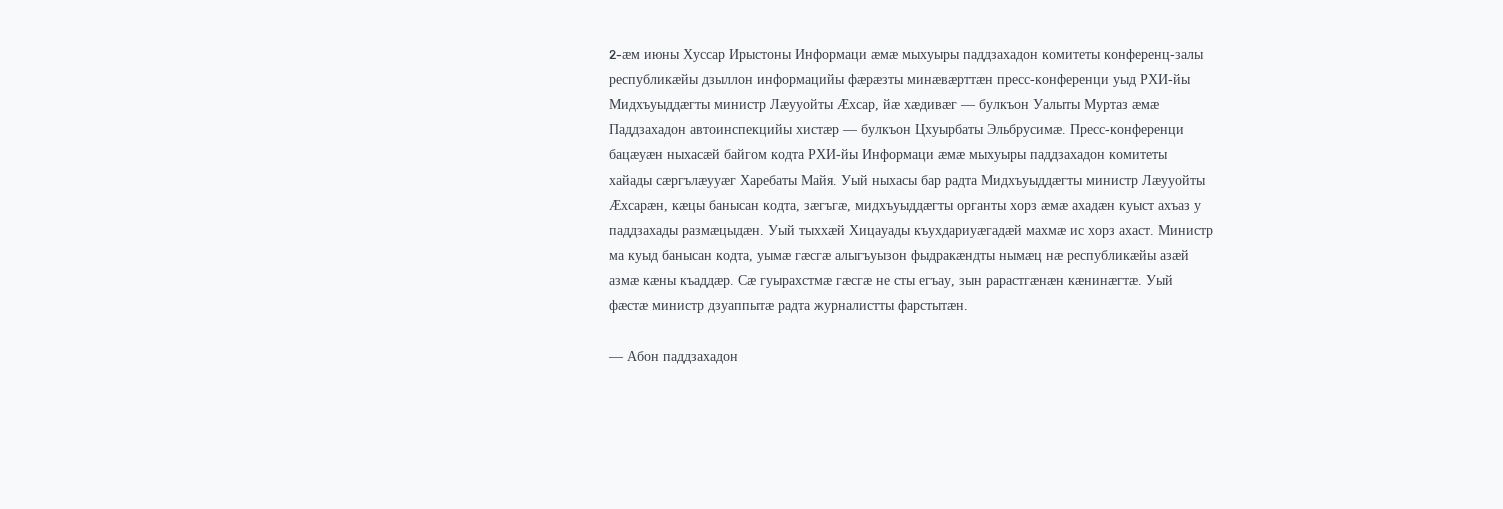2-æм июны Хуссар Ирыстоны Информаци æмæ мыхуыры паддзахадон комитеты конференц-залы республикæйы дзыллон информацийы фæрæзты минæвæрттæн пресс-конференци уыд РХИ-йы Мидхъуыддæгты министр Лæууойты Æхсар, йæ хæдивæг — булкъон Уалыты Муртаз æмæ Паддзахадон автоинспекцийы хистæр — булкъон Цхуырбаты Эльбрусимæ. Пресс-конференци бацæуæн ныхасæй байгом кодта РХИ-йы Информаци æмæ мыхуыры паддзахадон комитеты хайады сæргълæууæг Харебаты Майя. Уый ныхасы бар радта Мидхъуыддæгты министр Лæууойты Æхсарæн, кæцы банысан кодта, зæгъгæ, мидхъуыддæгты органты хорз æмæ ахадæн куыст ахъаз у паддзахады размæцыдæн. Уый тыххæй Хицауады къухдариуæгадæй махмæ ис хорз ахаст. Министр ма куыд банысан кодта, уымæ гæсгæ алыгъуызон фыдракæндты нымæц нæ республикæйы азæй азмæ кæны къаддæр. Сæ гуырахстмæ гæсгæ не сты егъау, зын рарастгæнæн кæнинæгтæ. Уый фæстæ министр дзуаппытæ радта журналистты фарстытæн.

— Абон паддзахадон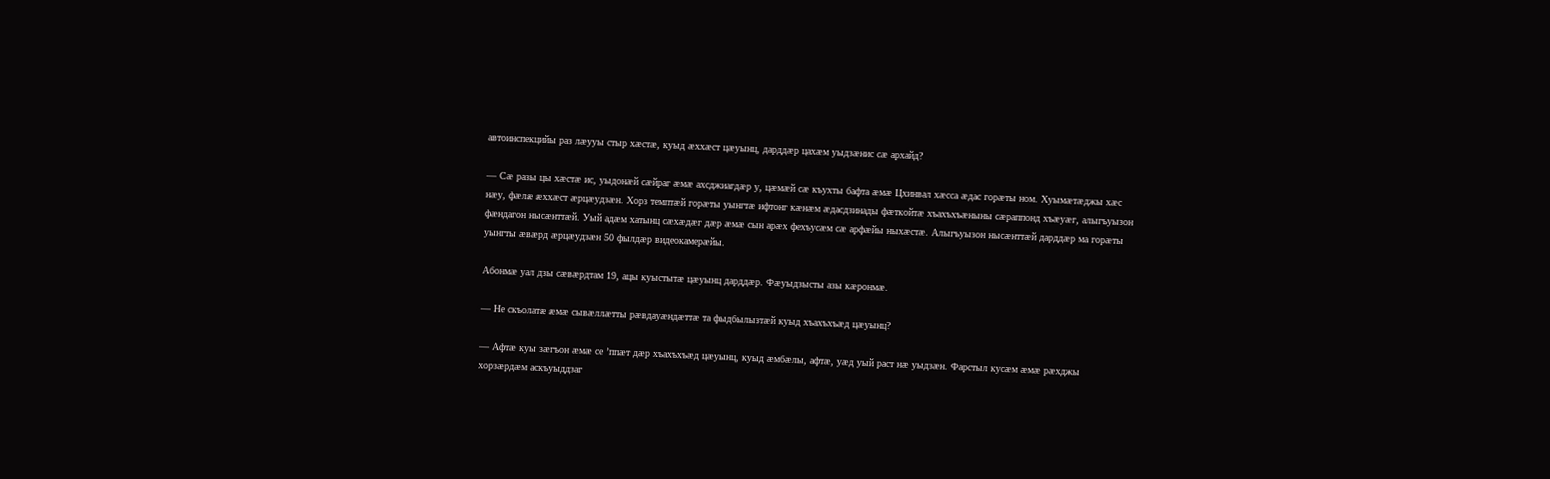автоинспекцийы раз лæууы стыр хæстæ, куыд æххæст цæуынц, дарддæр цахæм уыдзæнис сæ архайд?

— Сæ разы цы хæстæ ис, уыдонæй сæйраг æмæ ахсджиагдæр у, цæмæй сæ къухты бафта æмæ Цхинвал хæсса æдас горæты ном. Хуымæтæджы хæс нæу, фæлæ æххæст æрцæудзæн. Хорз темптæй горæты уынгтæ ифтонг кæнæм æдасдзинады фæткойтæ хъахъхъæныны сæраппонд хъæуæг, алыгъуызон фæндагон нысæнттæй. Уый адæм хатынц сæхæдæг дæр æмæ сын арæх фехъусæм сæ арфæйы ныхæстæ. Алыгъуызон нысæнттæй дарддæр ма горæты уынгты æвæрд æрцæудзæн 50 фылдæр видеокамерæйы.

Абонмæ уал дзы сæвæрдтам 19, ацы куыстытæ цæуынц дарддæр. Фæуыдзысты азы кæронмæ.

— Не скъолатæ æмæ сывæллæтты рæвдауæндæттæ та фыдбылызтæй куыд хъахъхъæд цæуынц?

— Афтæ куы зæгъон æмæ се ’ппæт дæр хъахъхъæд цæуынц, куыд æмбæлы, афтæ, уæд уый раст нæ уыдзæн. Фарстыл кусæм æмæ рæхджы хорзæрдæм аскъуыддзаг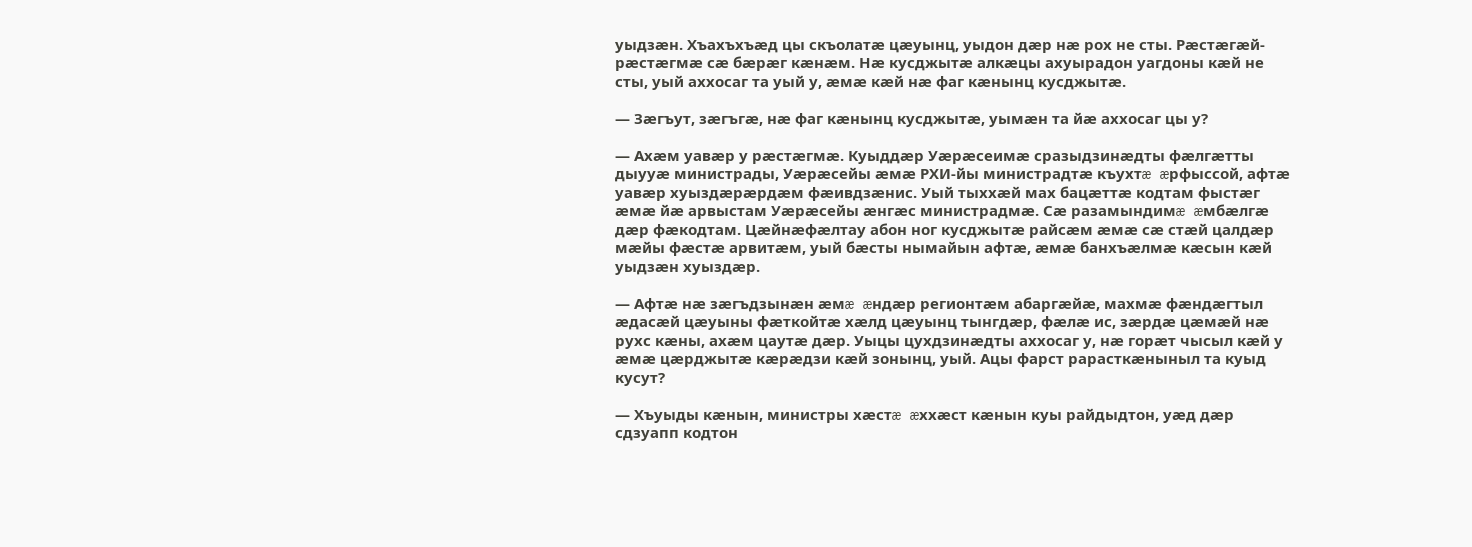уыдзæн. Хъахъхъæд цы скъолатæ цæуынц, уыдон дæр нæ рох не сты. Рæстæгæй-рæстæгмæ сæ бæрæг кæнæм. Нæ кусджытæ алкæцы ахуырадон уагдоны кæй не сты, уый аххосаг та уый у, æмæ кæй нæ фаг кæнынц кусджытæ.

— Зæгъут, зæгъгæ, нæ фаг кæнынц кусджытæ, уымæн та йæ аххосаг цы у?

— Ахæм уавæр у рæстæгмæ. Куыддæр Уæрæсеимæ сразыдзинæдты фæлгæтты дыууæ министрады, Уæрæсейы æмæ РХИ-йы министрадтæ къухтæ æрфыссой, афтæ уавæр хуыздæрæрдæм фæивдзæнис. Уый тыххæй мах бацæттæ кодтам фыстæг æмæ йæ арвыстам Уæрæсейы æнгæс министрадмæ. Сæ разамындимæ æмбæлгæ дæр фæкодтам. Цæйнæфæлтау абон ног кусджытæ райсæм æмæ сæ стæй цалдæр мæйы фæстæ арвитæм, уый бæсты нымайын афтæ, æмæ банхъæлмæ кæсын кæй уыдзæн хуыздæр.

— Афтæ нæ зæгъдзынæн æмæ æндæр регионтæм абаргæйæ, махмæ фæндæгтыл æдасæй цæуыны фæткойтæ хæлд цæуынц тынгдæр, фæлæ ис, зæрдæ цæмæй нæ рухс кæны, ахæм цаутæ дæр. Уыцы цухдзинæдты аххосаг у, нæ горæт чысыл кæй у æмæ цæрджытæ кæрæдзи кæй зонынц, уый. Ацы фарст рарасткæныныл та куыд кусут?

— Хъуыды кæнын, министры хæстæ æххæст кæнын куы райдыдтон, уæд дæр сдзуапп кодтон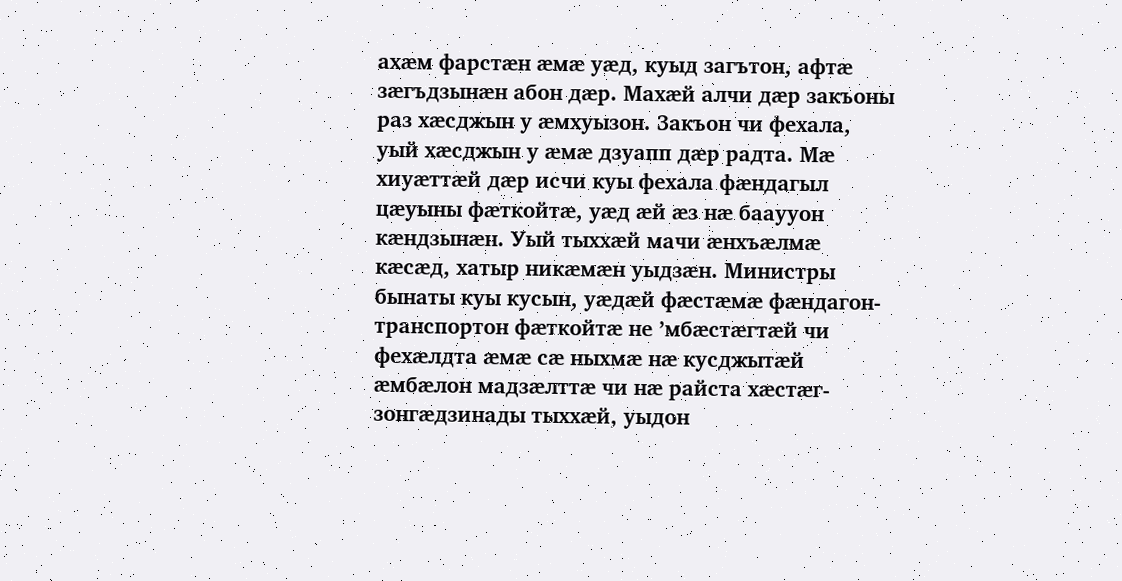ахæм фарстæн æмæ уæд, куыд загътон, афтæ зæгъдзынæн абон дæр. Махæй алчи дæр закъоны раз хæсджын у æмхуызон. Закъон чи фехала, уый хæсджын у æмæ дзуапп дæр радта. Мæ хиуæттæй дæр исчи куы фехала фæндагыл цæуыны фæткойтæ, уæд æй æз нæ бааууон кæндзынæн. Уый тыххæй мачи æнхъæлмæ кæсæд, хатыр никæмæн уыдзæн. Министры бынаты куы кусын, уæдæй фæстæмæ фæндагон-транспортон фæткойтæ не ’мбæстæгтæй чи фехæлдта æмæ сæ ныхмæ нæ кусджытæй æмбæлон мадзæлттæ чи нæ райста хæстæг-зонгæдзинады тыххæй, уыдон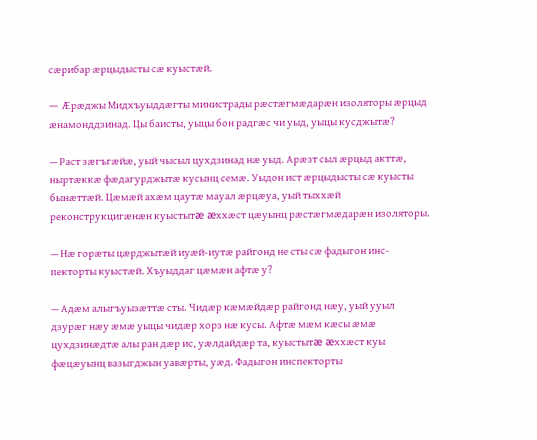сæрибар æрцыдысты сæ куыстæй.

— Æрæджы Мидхъуыддæгты министрады рæстæгмæдарæн изоляторы æрцыд æнамонддзинад. Цы баисты, уыцы бон радгæс чи уыд, уыцы кусджытæ?

— Раст зæгъгæйæ, уый чысыл цухдзинад нæ уыд. Арæзт сыл æрцыд акттæ, ныртæккæ фæдагурджытæ кусынц семæ. Уыдон ист æрцыдысты сæ куысты бынæттæй. Цæмæй ахæм цаутæ мауал æрцæуа, уый тыххæй реконструкцигæнæн куыстытæ æххæст цæуынц рæстæгмæдарæн изоляторы.

— Нæ горæты цæрджытæй иуæй-иутæ райгонд не сты сæ фадыгон инс-пекторты куыстæй. Хъуыддаг цæмæн афтæ у?

— Адæм алыгъуызæттæ сты. Чидæр кæмæйдæр райгонд нæу, уый ууыл дзурæг нæу æмæ уыцы чидæр хорз нæ кусы. Афтæ мæм кæсы æмæ цухдзинæдтæ алы ран дæр ис, уæлдайдæр та, куыстытæ æххæст куы фæцæуынц вазыгджын уавæрты, уæд. Фадыгон инспекторты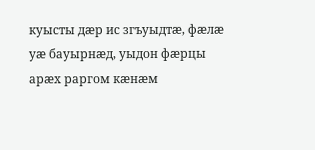куысты дæр ис згъуыдтæ, фæлæ уæ бауырнæд, уыдон фæрцы арæх раргом кæнæм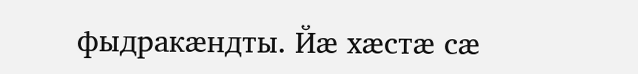фыдракæндты. Йæ хæстæ сæ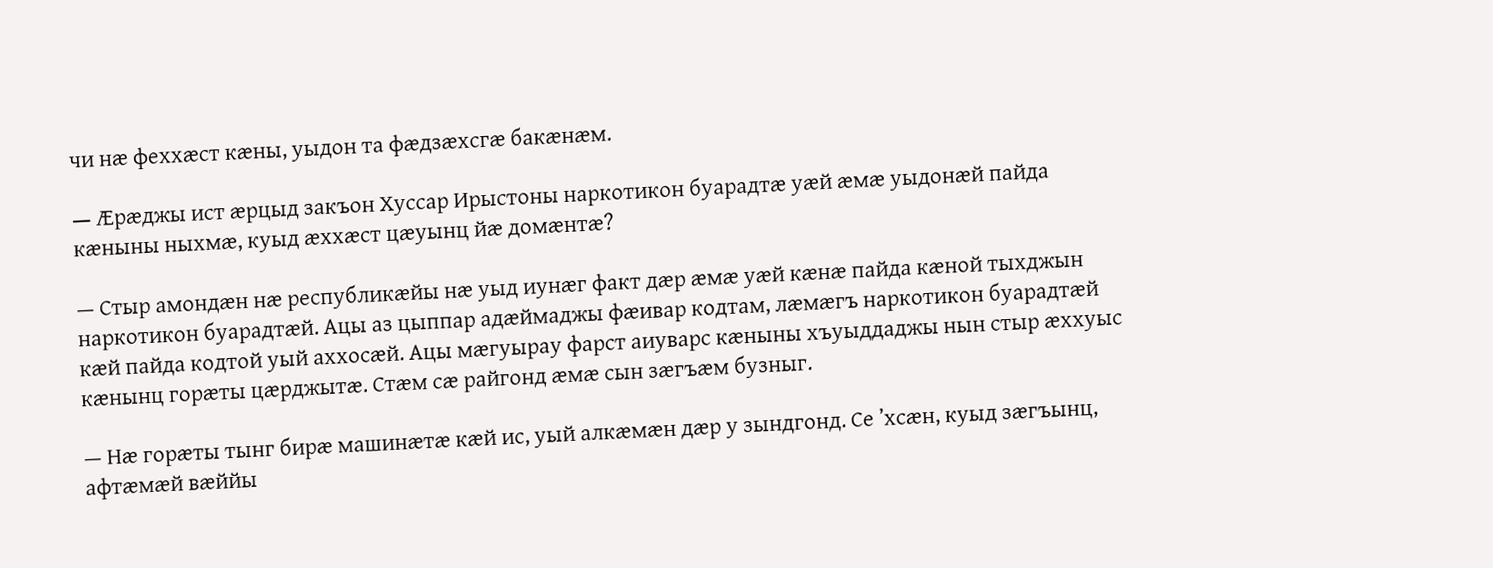чи нæ феххæст кæны, уыдон та фæдзæхсгæ бакæнæм.

— Æрæджы ист æрцыд закъон Хуссар Ирыстоны наркотикон буарадтæ уæй æмæ уыдонæй пайда кæныны ныхмæ, куыд æххæст цæуынц йæ домæнтæ?

— Стыр амондæн нæ республикæйы нæ уыд иунæг факт дæр æмæ уæй кæнæ пайда кæной тыхджын наркотикон буарадтæй. Ацы аз цыппар адæймаджы фæивар кодтам, лæмæгъ наркотикон буарадтæй кæй пайда кодтой уый аххосæй. Ацы мæгуырау фарст аиуварс кæныны хъуыддаджы нын стыр æххуыс кæнынц горæты цæрджытæ. Стæм сæ райгонд æмæ сын зæгъæм бузныг.

— Нæ горæты тынг бирæ машинæтæ кæй ис, уый алкæмæн дæр у зындгонд. Се ’хсæн, куыд зæгъынц, афтæмæй вæййы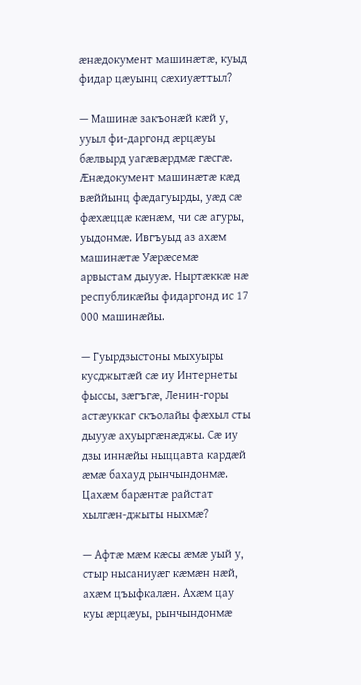æнæдокумент машинæтæ, куыд фидар цæуынц сæхиуæттыл?

— Машинæ закъонæй кæй у, ууыл фи-даргонд æрцæуы бæлвырд уагæвæрдмæ гæсгæ. Æнæдокумент машинæтæ кæд вæййынц фæдагуырды, уæд сæ фæхæццæ кæнæм, чи сæ агуры, уыдонмæ. Ивгъуыд аз ахæм машинæтæ Уæрæсемæ арвыстам дыууæ. Ныртæккæ нæ республикæйы фидаргонд ис 17 000 машинæйы.

— Гуырдзыстоны мыхуыры кусджытæй сæ иу Интернеты фыссы, зæгъгæ, Ленин-горы астæуккаг скъолайы фæхыл сты дыууæ ахуыргæнæджы. Сæ иу дзы иннæйы ныццавта кардæй æмæ бахауд рынчындонмæ. Цахæм барæнтæ райстат хылгæн-джыты ныхмæ?

— Афтæ мæм кæсы æмæ уый у, стыр нысаниуæг кæмæн нæй, ахæм цъыфкалæн. Ахæм цау куы æрцæуы, рынчындонмæ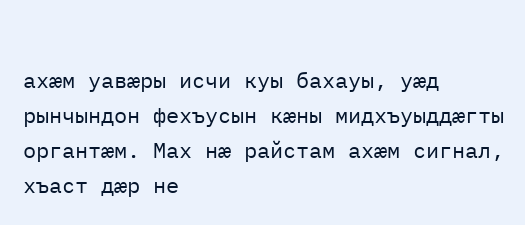ахæм уавæры исчи куы бахауы, уæд рынчындон фехъусын кæны мидхъуыддæгты органтæм. Мах нæ райстам ахæм сигнал, хъаст дæр не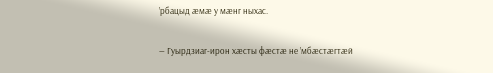’рбацыд æмæ у мæнг ныхас.

— Гуырдзиаг-ирон хæсты фæстæ не ’мбæстæгтæй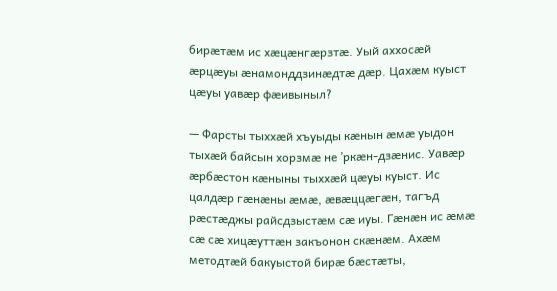бирæтæм ис хæцæнгæрзтæ. Уый аххосæй æрцæуы æнамонддзинæдтæ дæр. Цахæм куыст цæуы уавæр фæивыныл?

— Фарсты тыххæй хъуыды кæнын æмæ уыдон тыхæй байсын хорзмæ не ’ркæн-дзæнис. Уавæр æрбæстон кæныны тыххæй цæуы куыст. Ис цалдæр гæнæны æмæ, æвæццæгæн, тагъд рæстæджы райсдзыстæм сæ иуы. Гæнæн ис æмæ сæ сæ хицæуттæн закъонон скæнæм. Ахæм методтæй бакуыстой бирæ бæстæты,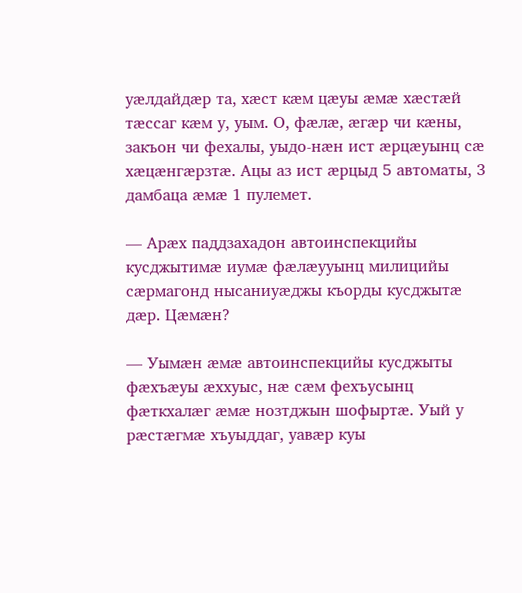уæлдайдæр та, хæст кæм цæуы æмæ хæстæй тæссаг кæм у, уым. О, фæлæ, æгæр чи кæны, закъон чи фехалы, уыдо-нæн ист æрцæуынц сæ хæцæнгæрзтæ. Ацы аз ист æрцыд 5 автоматы, 3 дамбаца æмæ 1 пулемет.

— Арæх паддзахадон автоинспекцийы кусджытимæ иумæ фæлæууынц милицийы сæрмагонд нысаниуæджы къорды кусджытæ дæр. Цæмæн?

— Уымæн æмæ автоинспекцийы кусджыты фæхъæуы æххуыс, нæ сæм фехъусынц фæткхалæг æмæ нозтджын шофыртæ. Уый у рæстæгмæ хъуыддаг, уавæр куы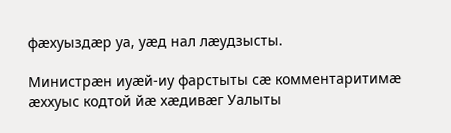фæхуыздæр уа, уæд нал лæудзысты.

Министрæн иуæй-иу фарстыты сæ комментаритимæ æххуыс кодтой йæ хæдивæг Уалыты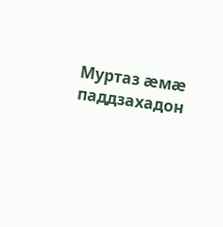Муртаз æмæ паддзахадон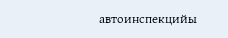автоинспекцийы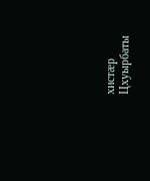хистæр Цхуырбаты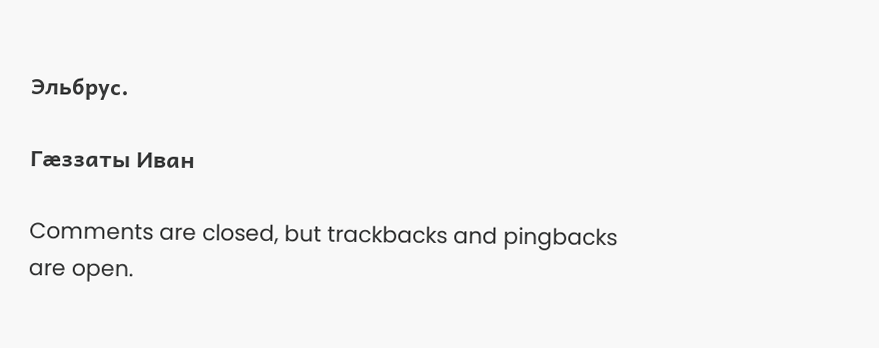Эльбрус.

Гæззаты Иван

Comments are closed, but trackbacks and pingbacks are open.